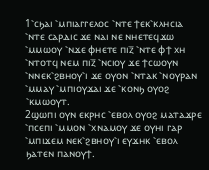1⳿ⲥϧⲁⲓ ⳿ⲙⲡⲓⲁⲅⲅⲉⲗⲟⲥ ⳿ⲛⲧⲉ ϯⲉⲕ⳿ⲕⲗⲏⲥⲓⲁ ⳿ⲛⲧⲉ ⲥⲁⲣⲇⲓⲥ ϫⲉ ⲛⲁⲓ ⲛⲉ ⲛⲏⲉⲧⲉϥϫⲱ ⳿ⲙⲙⲱⲟⲩ ⳿ⲛϫⲉ ⲫⲏⲉⲧⲉ ⲡⲓⲍ̅ ⳿ⲛⲧⲉ ⲫϯ ⲭⲏ ⳿ⲛⲧⲟⲧϥ ⲛⲉⲙ ⲡⲓⲍ̅ ⳿ⲛⲥⲓⲟⲩ ϫⲉ ϯⲥⲱⲟⲩⲛ ⳿ⲛⲛⲉⲕ⳿ϩⲃⲏⲟⲩ⳿ⲓ ϫⲉ ⲟⲩⲟⲛ ⳿ⲛⲧⲁⲕ ⳿ⲛⲟⲩⲣⲁⲛ ⳿ⲙⲙⲁⲩ ⳿ⲙⲡⲓⲟⲩϫⲁⲓ ϫⲉ ⳿ⲕⲟⲛϧ ⲟⲩⲟϩ ⳿ⲕⲙⲱⲟⲩⲧ.
2ϣⲱⲡⲓ ⲟⲩⲛ ⲉⲕⲣⲏⲥ ⳿ⲉⲃⲟⲗ ⲟⲩⲟϩ ⲙⲁⲧⲁϫⲣⲉ ⳿ⲡⲥⲉⲡⲓ ⳿ⲙⲙⲟⲛ ⳿ⲭⲛⲁⲙⲟⲩ ϫⲉ ⲟⲩⲏⲓ ⲅⲁⲣ ⳿ⲙⲡⲓϫⲉⲙ ⲛⲉⲕ⳿ϩⲃⲏⲟⲩ⳿ⲓ ⲉⲩϫⲏⲕ ⳿ⲉⲃⲟⲗ ϧⲁⲧⲉⲛ ⲡⲁⲛⲟⲩϯ.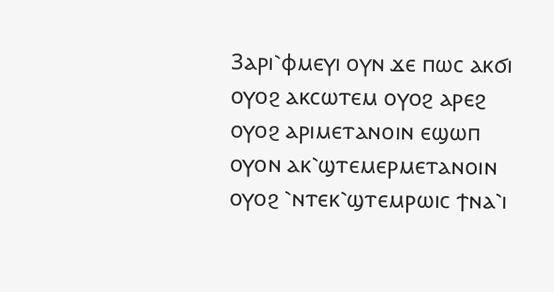3ⲁⲣⲓ⳿ⲫⲙⲉⲩⲓ ⲟⲩⲛ ϫⲉ ⲡⲱⲥ ⲁⲕϭⲓ ⲟⲩⲟϩ ⲁⲕⲥⲱⲧⲉⲙ ⲟⲩⲟϩ ⲁⲣⲉϩ ⲟⲩⲟϩ ⲁⲣⲓⲙⲉⲧⲁⲛⲟⲓⲛ ⲉϣⲱⲡ ⲟⲩⲟⲛ ⲁⲕ⳿ϣⲧⲉⲙⲉⲣⲙⲉⲧⲁⲛⲟⲓⲛ ⲟⲩⲟϩ ⳿ⲛⲧⲉⲕ⳿ϣⲧⲉⲙⲣⲱⲓⲥ ϯⲛⲁ⳿ⲓ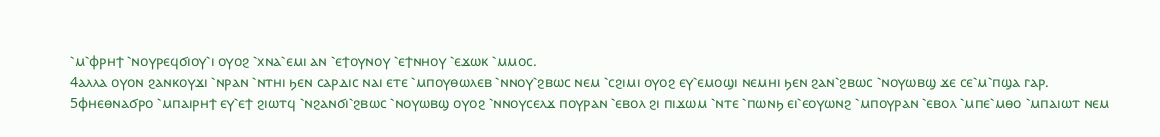⳿ⲙ⳿ⲫⲣⲏϯ ⳿ⲛⲟⲩⲣⲉϥϭⲓⲟⲩ⳿ⲓ ⲟⲩⲟϩ ⳿ⲭⲛⲁ⳿ⲉⲙⲓ ⲁⲛ ⳿ⲉϯⲟⲩⲛⲟⲩ ⳿ⲉϯⲛⲏⲟⲩ ⳿ⲉϫⲱⲕ ⳿ⲙⲙⲟⲥ.
4ⲁⲗⲗⲁ ⲟⲩⲟⲛ ϩⲁⲛⲕⲟⲩϫⲓ ⳿ⲛⲣⲁⲛ ⳿ⲛⲧⲏⲓ ϧⲉⲛ ⲥⲁⲣⲇⲓⲥ ⲛⲁⲓ ⲉⲧⲉ ⳿ⲙⲡⲟⲩⲑⲱⲗⲉⲃ ⳿ⲛⲛⲟⲩ⳿ϩⲃⲱⲥ ⲛⲉⲙ ⳿ⲥϩⲓⲙⲓ ⲟⲩⲟϩ ⲉⲩ⳿ⲉⲙⲟϣⲓ ⲛⲉⲙⲏⲓ ϧⲉⲛ ϩⲁⲛ⳿ϩⲃⲱⲥ ⳿ⲛⲟⲩⲱⲃϣ ϫⲉ ⲥⲉ⳿ⲙ⳿ⲡϣⲁ ⲅⲁⲣ.
5ⲫⲏⲉⲑⲛⲁϭⲣⲟ ⳿ⲙⲡⲁⲓⲣⲏϯ ⲉⲩ⳿ⲉϯ ϩⲓⲱⲧϥ ⳿ⲛϩⲁⲛϭⲓ⳿ϩⲃⲱⲥ ⳿ⲛⲟⲩⲱⲃϣ ⲟⲩⲟϩ ⳿ⲛⲛⲟⲩⲥⲉⲗϫ ⲡⲟⲩⲣⲁⲛ ⳿ⲉⲃⲟⲗ ϩⲓ ⲡⲓϫⲱⲙ ⳿ⲛⲧⲉ ⳿ⲡⲱⲛϧ ⲉⲓ⳿ⲉⲟⲩⲱⲛϩ ⳿ⲙⲡⲟⲩⲣⲁⲛ ⳿ⲉⲃⲟⲗ ⳿ⲙⲡⲉ⳿ⲙⲑⲟ ⳿ⲙⲡⲁⲓⲱⲧ ⲛⲉⲙ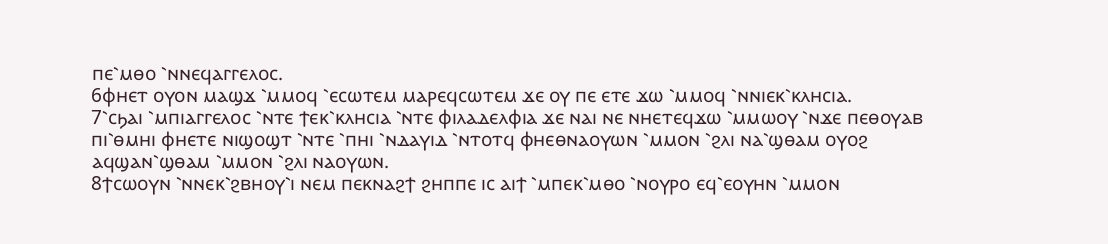ⲡⲉ⳿ⲙⲑⲟ ⳿ⲛⲛⲉϥⲁⲅⲅⲉⲗⲟⲥ.
6ⲫⲏⲉⲧ ⲟⲩⲟⲛ ⲙⲁϣϫ ⳿ⲙⲙⲟϥ ⳿ⲉⲥⲱⲧⲉⲙ ⲙⲁⲣⲉϥⲥⲱⲧⲉⲙ ϫⲉ ⲟⲩ ⲡⲉ ⲉⲧⲉ ϫⲱ ⳿ⲙⲙⲟϥ ⳿ⲛⲛⲓⲉⲕ⳿ⲕⲗⲏⲥⲓⲁ.
7⳿ⲥϧⲁⲓ ⳿ⲙⲡⲓⲁⲅⲅⲉⲗⲟⲥ ⳿ⲛⲧⲉ ϯⲉⲕ⳿ⲕⲗⲏⲥⲓⲁ ⳿ⲛⲧⲉ ⲫⲓⲗⲁⲇⲉⲗⲫⲓⲁ ϫⲉ ⲛⲁⲓ ⲛⲉ ⲛⲏⲉⲧⲉϥϫⲱ ⳿ⲙⲙⲱⲟⲩ ⳿ⲛϫⲉ ⲡⲉⲑⲟⲩⲁⲃ ⲡⲓ⳿ⲑⲙⲏⲓ ⲫⲏⲉⲧⲉ ⲛⲓϣⲟϣⲧ ⳿ⲛⲧⲉ ⳿ⲡⲏⲓ ⳿ⲛⲇⲁⲩⲓⲇ ⳿ⲛⲧⲟⲧϥ ⲫⲏⲉⲑⲛⲁⲟⲩⲱⲛ ⳿ⲙⲙⲟⲛ ⳿ϩⲗⲓ ⲛⲁ⳿ϣⲑⲁⲙ ⲟⲩⲟϩ ⲁϥϣⲁⲛ⳿ϣⲑⲁⲙ ⳿ⲙⲙⲟⲛ ⳿ϩⲗⲓ ⲛⲁⲟⲩⲱⲛ.
8ϯⲥⲱⲟⲩⲛ ⳿ⲛⲛⲉⲕ⳿ϩⲃⲏⲟⲩ⳿ⲓ ⲛⲉⲙ ⲡⲉⲕⲛⲁϩϯ ϩⲏⲡⲡⲉ ⲓⲥ ⲁⲓϯ ⳿ⲙⲡⲉⲕ⳿ⲙⲑⲟ ⳿ⲛⲟⲩⲣⲟ ⲉϥ⳿ⲉⲟⲩⲏⲛ ⳿ⲙⲙⲟⲛ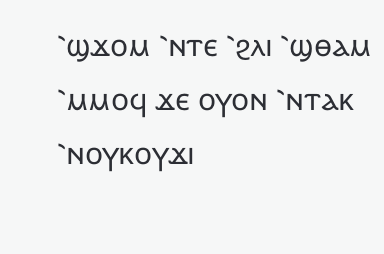⳿ϣϫⲟⲙ ⳿ⲛⲧⲉ ⳿ϩⲗⲓ ⳿ϣⲑⲁⲙ ⳿ⲙⲙⲟϥ ϫⲉ ⲟⲩⲟⲛ ⳿ⲛⲧⲁⲕ ⳿ⲛⲟⲩⲕⲟⲩϫⲓ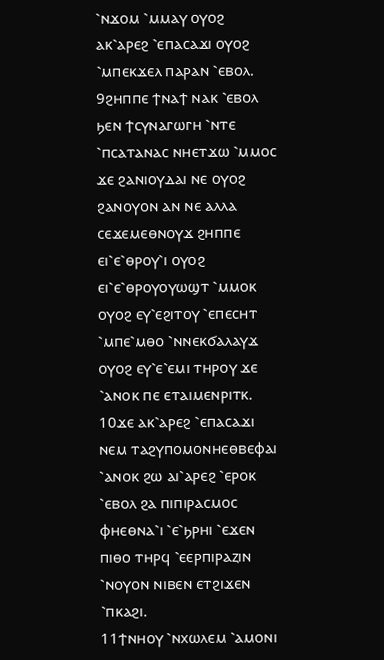⳿ⲛϫⲟⲙ ⳿ⲙⲙⲁⲩ ⲟⲩⲟϩ ⲁⲕ⳿ⲁⲣⲉϩ ⳿ⲉⲡⲁⲥⲁϫⲓ ⲟⲩⲟϩ ⳿ⲙⲡⲉⲕϫⲉⲗ ⲡⲁⲣⲁⲛ ⳿ⲉⲃⲟⲗ.
9ϩⲏⲡⲡⲉ ϯⲛⲁϯ ⲛⲁⲕ ⳿ⲉⲃⲟⲗ ϧⲉⲛ ϯⲥⲩⲛⲁⲅⲱⲅⲏ ⳿ⲛⲧⲉ ⳿ⲡⲥⲁⲧⲁⲛⲁⲥ ⲛⲏⲉⲧϫⲱ ⳿ⲙⲙⲟⲥ ϫⲉ ϩⲁⲛⲓⲟⲩⲇⲁⲓ ⲛⲉ ⲟⲩⲟϩ ϩⲁⲛⲟⲩⲟⲛ ⲁⲛ ⲛⲉ ⲁⲗⲗⲁ ⲥⲉϫⲉⲙⲉⲑⲛⲟⲩϫ ϩⲏⲡⲡⲉ ⲉⲓ⳿ⲉ⳿ⲑⲣⲟⲩ⳿ⲓ ⲟⲩⲟϩ ⲉⲓ⳿ⲉ⳿ⲑⲣⲟⲩⲟⲩⲱϣⲧ ⳿ⲙⲙⲟⲕ ⲟⲩⲟϩ ⲉⲩ⳿ⲉϩⲓⲧⲟⲩ ⳿ⲉⲡⲉⲥⲏⲧ ⳿ⲙⲡⲉ⳿ⲙⲑⲟ ⳿ⲛⲛⲉⲕϭⲁⲗⲁⲩϫ ⲟⲩⲟϩ ⲉⲩ⳿ⲉ⳿ⲉⲙⲓ ⲧⲏⲣⲟⲩ ϫⲉ ⳿ⲁⲛⲟⲕ ⲡⲉ ⲉⲧⲁⲓⲙⲉⲛⲣⲓⲧⲕ.
10ϫⲉ ⲁⲕ⳿ⲁⲣⲉϩ ⳿ⲉⲡⲁⲥⲁϫⲓ ⲛⲉⲙ ⲧⲁϩⲩⲡⲟⲙⲟⲛⲏⲉⲑⲃⲉⲫⲁⲓ ⳿ⲁⲛⲟⲕ ϩⲱ ⲁⲓ⳿ⲁⲣⲉϩ ⳿ⲉⲣⲟⲕ ⳿ⲉⲃⲟⲗ ϩⲁ ⲡⲓⲡⲓⲣⲁⲥⲙⲟⲥ ⲫⲏⲉⲑⲛⲁ⳿ⲓ ⳿ⲉ⳿ϧⲣⲏⲓ ⳿ⲉϫⲉⲛ ⲡⲓⲑⲟ ⲧⲏⲣϥ ⳿ⲉⲉⲣⲡⲓⲣⲁⲍⲓⲛ ⳿ⲛⲟⲩⲟⲛ ⲛⲓⲃⲉⲛ ⲉⲧϩⲓϫⲉⲛ ⳿ⲡⲕⲁϩⲓ.
11ϯⲛⲏⲟⲩ ⳿ⲛⲭⲱⲗⲉⲙ ⳿ⲁⲙⲟⲛⲓ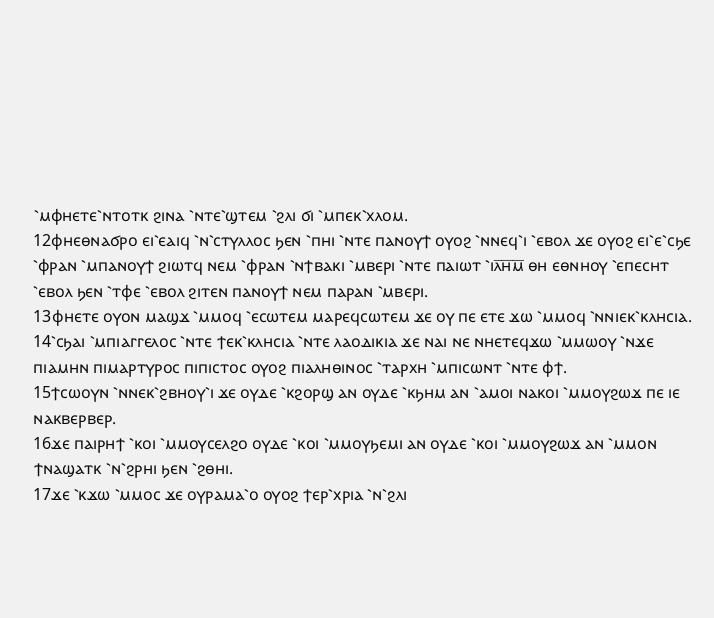⳿ⲙⲫⲏⲉⲧⲉ⳿ⲛⲧⲟⲧⲕ ϩⲓⲛⲁ ⳿ⲛⲧⲉ⳿ϣⲧⲉⲙ ⳿ϩⲗⲓ ϭⲓ ⳿ⲙⲡⲉⲕ⳿ⲭⲗⲟⲙ.
12ⲫⲏⲉⲑⲛⲁϭⲣⲟ ⲉⲓ⳿ⲉⲁⲓϥ ⳿ⲛ⳿ⲥⲧⲩⲗⲗⲟⲥ ϧⲉⲛ ⳿ⲡⲏⲓ ⳿ⲛⲧⲉ ⲡⲁⲛⲟⲩϯ ⲟⲩⲟϩ ⳿ⲛⲛⲉϥ⳿ⲓ ⳿ⲉⲃⲟⲗ ϫⲉ ⲟⲩⲟϩ ⲉⲓ⳿ⲉ⳿ⲥϧⲉ ⳿ⲫⲣⲁⲛ ⳿ⲙⲡⲁⲛⲟⲩϯ ϩⲓⲱⲧϥ ⲛⲉⲙ ⳿ⲫⲣⲁⲛ ⳿ⲛϯⲃⲁⲕⲓ ⳿ⲙⲃⲉⲣⲓ ⳿ⲛⲧⲉ ⲡⲁⲓⲱⲧ ⳿ⲓⲗ̅ⲏ̅ⲙ̅ ⲑⲏ ⲉⲑⲛⲏⲟⲩ ⳿ⲉⲡⲉⲥⲏⲧ ⳿ⲉⲃⲟⲗ ϧⲉⲛ ⳿ⲧⲫⲉ ⳿ⲉⲃⲟⲗ ϩⲓⲧⲉⲛ ⲡⲁⲛⲟⲩϯ ⲛⲉⲙ ⲡⲁⲣⲁⲛ ⳿ⲙⲃⲉⲣⲓ.
13ⲫⲏⲉⲧⲉ ⲟⲩⲟⲛ ⲙⲁϣϫ ⳿ⲙⲙⲟϥ ⳿ⲉⲥⲱⲧⲉⲙ ⲙⲁⲣⲉϥⲥⲱⲧⲉⲙ ϫⲉ ⲟⲩ ⲡⲉ ⲉⲧⲉ ϫⲱ ⳿ⲙⲙⲟϥ ⳿ⲛⲛⲓⲉⲕ⳿ⲕⲗⲏⲥⲓⲁ.
14⳿ⲥϧⲁⲓ ⳿ⲙⲡⲓⲁⲅⲅⲉⲗⲟⲥ ⳿ⲛⲧⲉ ϯⲉⲕ⳿ⲕⲗⲏⲥⲓⲁ ⳿ⲛⲧⲉ ⲗⲁⲟⲇⲓⲕⲓⲁ ϫⲉ ⲛⲁⲓ ⲛⲉ ⲛⲏⲉⲧⲉϥϫⲱ ⳿ⲙⲙⲱⲟⲩ ⳿ⲛϫⲉ ⲡⲓⲁⲙⲏⲛ ⲡⲓⲙⲁⲣⲧⲩⲣⲟⲥ ⲡⲓⲡⲓⲥⲧⲟⲥ ⲟⲩⲟϩ ⲡⲓⲁⲗⲏⲑⲓⲛⲟⲥ ⳿ⲧⲁⲣⲭⲏ ⳿ⲙⲡⲓⲥⲱⲛⲧ ⳿ⲛⲧⲉ ⲫϯ.
15ϯⲥⲱⲟⲩⲛ ⳿ⲛⲛⲉⲕ⳿ϩⲃⲏⲟⲩ⳿ⲓ ϫⲉ ⲟⲩⲇⲉ ⳿ⲕϩⲟⲣϣ ⲁⲛ ⲟⲩⲇⲉ ⳿ⲕϧⲏⲙ ⲁⲛ ⳿ⲁⲙⲟⲓ ⲛⲁⲕⲟⲓ ⳿ⲙⲙⲟⲩϩⲱϫ ⲡⲉ ⲓⲉ ⲛⲁⲕⲃⲉⲣⲃⲉⲣ.
16ϫⲉ ⲡⲁⲓⲣⲏϯ ⳿ⲕⲟⲓ ⳿ⲙⲙⲟⲩⲥⲉⲗϩⲟ ⲟⲩⲇⲉ ⳿ⲕⲟⲓ ⳿ⲙⲙⲟⲩϧⲉⲙⲓ ⲁⲛ ⲟⲩⲇⲉ ⳿ⲕⲟⲓ ⳿ⲙⲙⲟⲩϩⲱϫ ⲁⲛ ⳿ⲙⲙⲟⲛ ϯⲛⲁϣⲁⲧⲕ ⳿ⲛ⳿ϩⲣⲏⲓ ϧⲉⲛ ⳿ϩⲑⲏⲓ.
17ϫⲉ ⳿ⲕϫⲱ ⳿ⲙⲙⲟⲥ ϫⲉ ⲟⲩⲣⲁⲙⲁ⳿ⲟ ⲟⲩⲟϩ ϯⲉⲣ⳿ⲭⲣⲓⲁ ⳿ⲛ⳿ϩⲗⲓ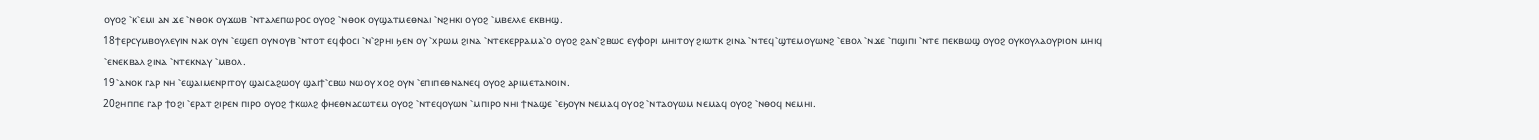ⲟⲩⲟϩ ⳿ⲕ⳿ⲉⲙⲓ ⲁⲛ ϫⲉ ⳿ⲛⲑⲟⲕ ⲟⲩϫⲱⲃ ⳿ⲛⲧⲁⲗⲉⲡⲱⲣⲟⲥ ⲟⲩⲟϩ ⳿ⲛⲑⲟⲕ ⲟⲩϣⲁⲧⲙⲉⲑⲛⲁⲓ ⳿ⲛϩⲏⲕⲓ ⲟⲩⲟϩ ⳿ⲙⲃⲉⲗⲗⲉ ⲉⲕⲃⲏϣ.
18ϯⲉⲣⲥⲩⲙⲃⲟⲩⲗⲉⲩⲓⲛ ⲛⲁⲕ ⲟⲩⲛ ⳿ⲉϣⲉⲡ ⲟⲩⲛⲟⲩⲃ ⳿ⲛⲧⲟⲧ ⲉϥⲫⲟⲥⲓ ⳿ⲛ⳿ϩⲣⲏⲓ ϧⲉⲛ ⲟⲩ ⳿ⲭⲣⲱⲙ ϩⲓⲛⲁ ⳿ⲛⲧⲉⲕⲉⲣⲣⲁⲙⲁ⳿ⲟ ⲟⲩⲟϩ ϩⲁⲛ⳿ϩⲃⲱⲥ ⲉⲩⲫⲟⲣⲓ ⲙⲏⲓⲧⲟⲩ ϩⲓⲱⲧⲕ ϩⲓⲛⲁ ⳿ⲛⲧⲉϥ⳿ϣⲧⲉⲙⲟⲩⲱⲛϩ ⳿ⲉⲃⲟⲗ ⳿ⲛϫⲉ ⳿ⲡϣⲓⲡⲓ ⳿ⲛⲧⲉ ⲡⲉⲕⲃⲱϣ ⲟⲩⲟϩ ⲟⲩⲕⲟⲩⲗⲁⲟⲩⲣⲓⲟⲛ ⲙⲏⲓϥ ⳿ⲉⲛⲉⲕⲃⲁⲗ ϩⲓⲛⲁ ⳿ⲛⲧⲉⲕⲛⲁⲩ ⳿ⲙⲃⲟⲗ.
19⳿ⲁⲛⲟⲕ ⲅⲁⲣ ⲛⲏ ⳿ⲉϣⲁⲓⲙⲉⲛⲣⲓⲧⲟⲩ ϣⲁⲓⲥⲁϩⲱⲟⲩ ϣⲁⲓϯ⳿ⲥⲃⲱ ⲛⲱⲟⲩ ⲭⲟϩ ⲟⲩⲛ ⳿ⲉⲡⲓⲡⲉⲑⲛⲁⲛⲉϥ ⲟⲩⲟϩ ⲁⲣⲓⲙⲉⲧⲁⲛⲟⲓⲛ.
20ϩⲏⲡⲡⲉ ⲅⲁⲣ ϯⲟϩⲓ ⳿ⲉⲣⲁⲧ ϩⲓⲣⲉⲛ ⲡⲓⲣⲟ ⲟⲩⲟϩ ϯⲕⲱⲗϩ ⲫⲏⲉⲑⲛⲁⲥⲱⲧⲉⲙ ⲟⲩⲟϩ ⳿ⲛⲧⲉϥⲟⲩⲱⲛ ⳿ⲙⲡⲓⲣⲟ ⲛⲏⲓ ϯⲛⲁϣⲉ ⳿ⲉϧⲟⲩⲛ ⲛⲉⲙⲁϥ ⲟⲩⲟϩ ⳿ⲛⲧⲁⲟⲩⲱⲙ ⲛⲉⲙⲁϥ ⲟⲩⲟϩ ⳿ⲛⲑⲟϥ ⲛⲉⲙⲏⲓ.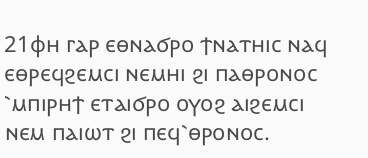21ⲫⲏ ⲅⲁⲣ ⲉⲑⲛⲁϭⲣⲟ ϯⲛⲁⲧⲏⲓⲥ ⲛⲁϥ ⲉⲑⲣⲉϥϩⲉⲙⲥⲓ ⲛⲉⲙⲏⲓ ϩⲓ ⲡⲁⲑⲣⲟⲛⲟⲥ ⳿ⲙⲡⲓⲣⲏϯ ⲉⲧⲁⲓϭⲣⲟ ⲟⲩⲟϩ ⲁⲓϩⲉⲙⲥⲓ ⲛⲉⲙ ⲡⲁⲓⲱⲧ ϩⲓ ⲡⲉϥ⳿ⲑⲣⲟⲛⲟⲥ.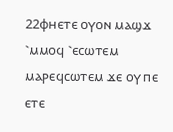22ⲫⲏⲉⲧⲉ ⲟⲩⲟⲛ ⲙⲁϣϫ ⳿ⲙⲙⲟϥ ⳿ⲉⲥⲱⲧⲉⲙ ⲙⲁⲣⲉϥⲥⲱⲧⲉⲙ ϫⲉ ⲟⲩ ⲡⲉ ⲉⲧⲉ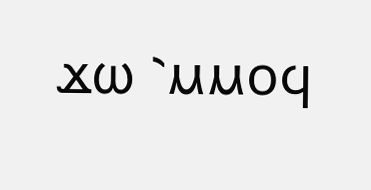ϫⲱ ⳿ⲙⲙⲟϥ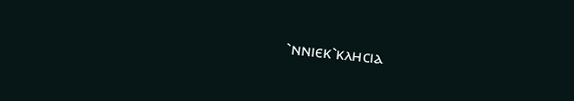⳿ⲛⲛⲓⲉⲕ⳿ⲕⲗⲏⲥⲓⲁ